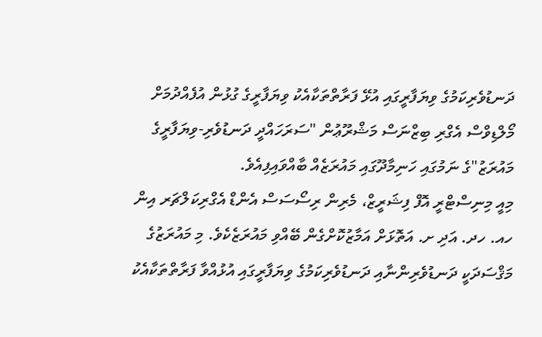ދަނޑުވެރިކަމުގެ ވިޔަފާރީގައި އުޅޭ ފަރާތްތަކާއެކު ވިޔަފާރީގެ ގުޅުން އުފެއްދުމަށް މޯލްޑިވްސް އެގްރި ބިޒްނަސް މަޝްރޫޢުން "ސަރަހައްދީ ދަނޑުވެރި-ވިޔަފާރީގެ މައުރަޒު"ގެ ނަމުގައި ހަނިމާދޫގައި މައުރަޒެއް ބާއްވައިފިއެވެ.
މިއީ މިނިސްޓްރީ އޮފް ފިޝަރީޒް، މެރިން ރިސޯސަސް އެންޑް އެގްރިކަލްޗަރ އިން ހއ. ހދ. އަދި ށ. އަތޮޅަށް އަމާޒުކޮށްގެން ބޭއްވި މައުރަޒެކެވެ. މި މައުރަޒުގެ މަޤްސަދަކީ ދަނޑުވެރިންނާއި ދަނޑުވެރިކަމުގެ ވިޔަފާރީގައި އުޅުއްވާ ފަރާތްތަކާއެކު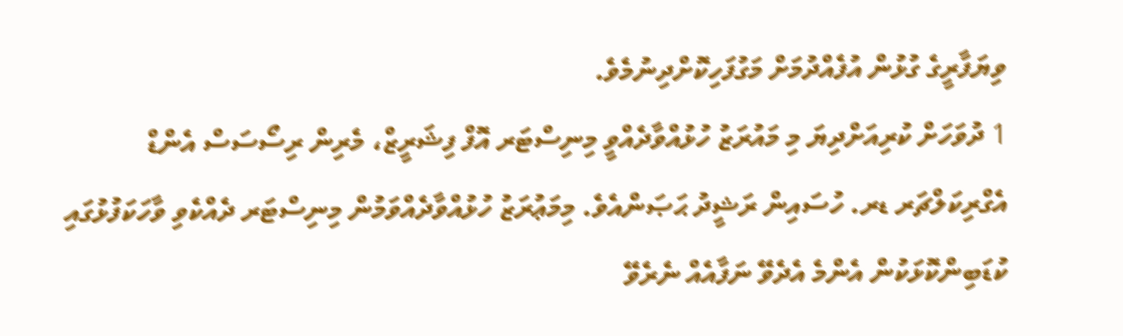ވިޔަފާރީގެ ގުޅުން އުފެއްދުމަށް މަގުފަހިކޮށްދިނުމެވެ.
1 ދުވަހަށް ކުރިއަށްދިޔަ މި މައުރަޒު ހުޅުއްވާދެއްވީ މިނިސްޓަރ އޮފް ފިޝަރީޒް، މެރިން ރިސޯސަސް އެންޑް އެގްރިކަލްޗަރ ޑރ. ހުސައިން ރަޝީދު ޙަޞަންއެވެ. މިމަޢުރަޒު ހުޅުއްވާދެއްވަމުން މިނިސްޓަރ ދެއްކެވި ވާހަކަފުޅުގައި ކުޑަބިންކޮޅަކުން އެންމެ އެދެވޭ ނަފާއެއް ނެރެވޭ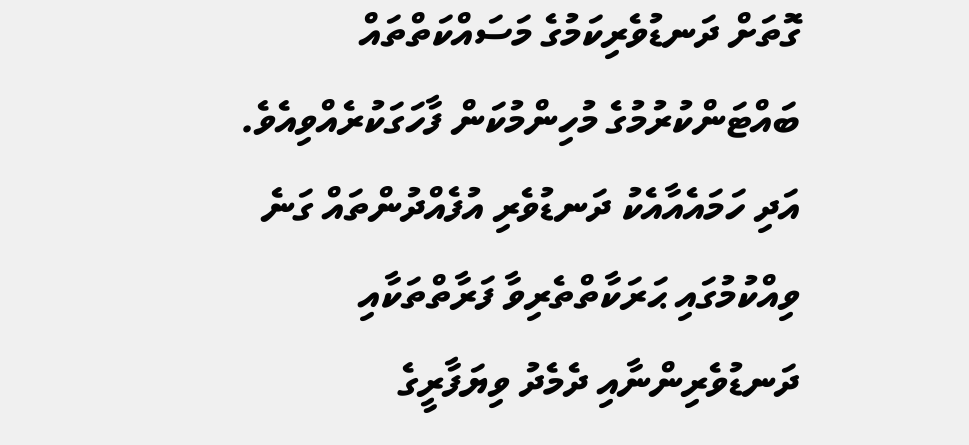ގޮތަށް ދަނޑުވެރިކަމުގެ މަސައްކަތްތައް ބައްޓަންކުރުމުގެ މުހިންމުކަން ފާހަގަކުރެއްވިއެވެ. އަދި ހަމައެއާއެކު ދަނޑުވެރި އުފެއްދުންތައް ގަނެ ވިއްކުމުގައި ޙަރަކާތްތެރިވާ ފަރާތްތަކާއި ދަނޑުވެރިންނާއި ދެމެދު ވިޔަފާރީގެ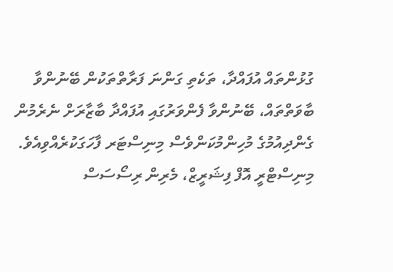ގުޅުންތައް އުފައްދާ، ތަކެތި ގަންނަ ފަރާތްތަކުން ބޭނުންވާ ބާވަތްތައް، ބޭނުންވާ ފެންވަރުގައި އުފައްދާ ބާޒާރަށް ނެރެމުން ގެންދިއުމުގެ މުހިންމުކަންވެސް މިނިސްޓަރ ފާހަގަކުރެއްވިއެވެ.
މިނިސްޓްރީ އޮފް ފިޝަރީޒް، މެރިން ރިސޯސަސް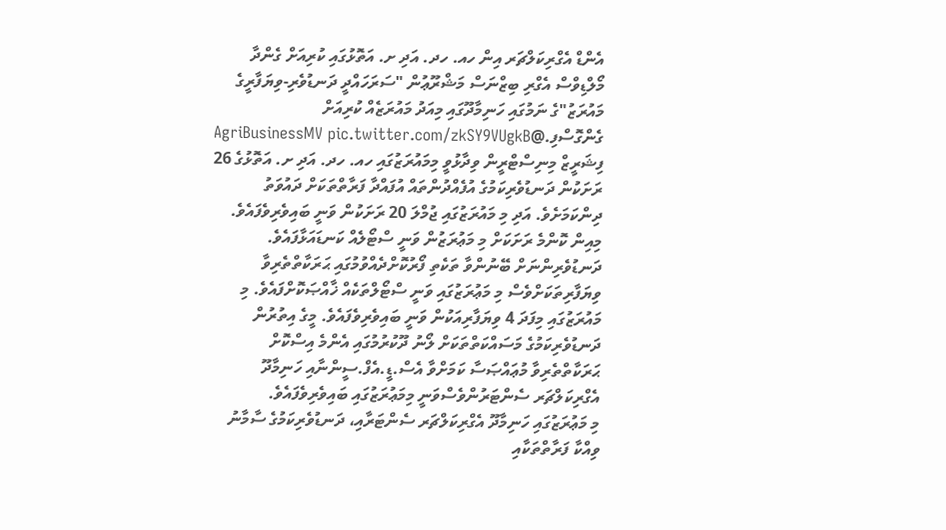އެންޑް އެގްރިކަލްޗަރ އިން ހއ. ހދ. އަދި ށ. އަތޮޅުގައި ކުރިއަށް ގެންދާ މޯލްޑިވްސް އެގްރި ބިޒްނަސް މަޝްރޫޢުން "ސަރަހައްދީ ދަނޑުވެރި-ވިޔަފާރީގެ މައުރަޒު"ގެ ނަމުގައި ހަނިމާދޫގައި މިއަދު މައުރަޒެއް ކުރިއަށް ގެންގޮސްފި.@AgriBusinessMV pic.twitter.com/zkSY9VUgkB
ފިޝަރީޒް މިނިސްޓްރީން ވިދާޅުވީ މިމައުރަޒުގައި ހއ. ހދ. އަދި ށ. އަތޮޅުގެ 26 ރަށަކުން ދަނޑުވެރިކަމުގެ އުފެއްދުންތައް އުފައްދާ ފަރާތްތަކަށް ދައުވަތު ދިންކަމަށެވެ. އަދި މި މައުރަޒުގައި ޖުމްލަ 20 ރަށަކުން ވަނީ ބައިވެރިވެފައެވެ. މިއިން ކޮންމެ ރަށަކަށް މި މަޢުރަޒުން ވަނީ ސްޓޯލެއް ކަނޑައަޅާފައެވެ.
ދަނޑުވެރިންނަށް ބޭނުންވާ ތަކެތި ފޯރުކޮށްދެއްވުމުގައި ޙަރަކާތްތެރިވާ ވިޔަފާރިތަކަށްވެސް މި މަޢުރަޒުގައި ވަނީ ސްޓޯލްތަކެއް ޚާއްޞަކޮށްފައެވެ. މި މައުރަޒުގައި މިފަދަ 4 ވިޔަފާރިއަކުން ވަނީ ބައިވެރިވެފައެވެ. މީގެ އިތުރުން ދަނޑުވެރިކަމުގެ މަސައްކަތްތަކަށް ލޯނު ދޫކުރުމުގައި އެންމެ އިސްކޮށް ޙަރަކާތްތެރިވާ މުޢައްޞަސާ ކަމަށްވާ އެސް.ޑީ.އެފް.ސީންނާއި ހަނިމާދޫ އެގްރިކަލްޗަރ ސެންޓަރުންވެސްވަނީ މިމަޢުރަޒުގައި ބައިވެރިވެފައެވެ.
މި މަޢުރަޒުގައި ހަނިމާދޫ އެގްރިކަލްޗަރ ސެންޓަރާއި، ދަނޑުވެރިކަމުގެ ސާމާނު ވިއްކާ ފަރާތްތަކާއި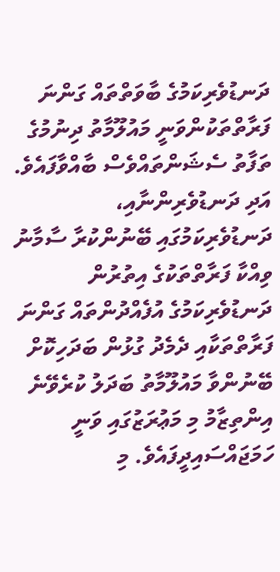ދަނޑުވެރިކަމުގެ ބާވަތްތައް ގަންނަ ފަރާތްތަކުންވަނީ މައުލޫމާތު ދިނުމުގެ ތަފާތު ސެޝަންތައްވެސް ބާއްވާފައެވެ. އަދި ދަނޑުވެރިންނާއި، ދަނޑުވެރިކަމުގައި ބޭނުންކުރާ ސާމާނު ވިއްކާ ފަރާތްތަކުގެ އިތުރުން ދަނޑުވެރިކަމުގެ އުފެއްދުންތައް ގަންނަ ފަރާތްތަކާއި ދެމެދު ގުޅުން ބަދަހިކޮށް ބޭނުންވާ މައުލޫމާތު ބަދަލު ކުރެވޭނެ އިންތިޒާމު މި މަޢުރަޒުގައި ވަނީ ހަމަޖައްސައިދީފައެވެ. މި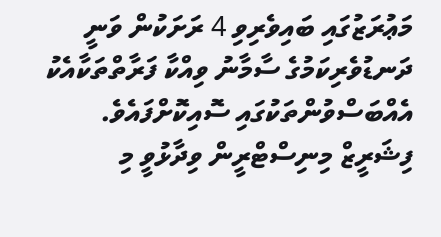މަޢުރަޒުގައި ބައިވެރިވި 4 ރަށަކުން ވަނީ ދަނޑުވެރިކަމުގެ ސާމާނު ވިއްކާ ފަރާތްތަކާއެކު އެއްބަސްވުންތަކުގައި ސޮއިކޮށްފައެވެ.
ފިޝަރީޒް މިނިސްޓްރީން ވިދާޅުވީ މި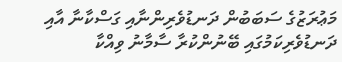މަޢުރަޒުގެ ސަބަބުން ދަނޑުވެރިންނާއި ގަސްކާނާ އާއި ދަނޑުވެރިކަމުގައި ބޭނުންކުރާ ސާމާނު ވިއްކާ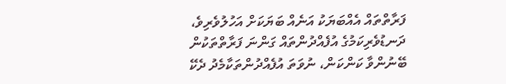ފަރާތްތައް އެއްބަޔަކު އަނެއް ބަޔަކަށް އަހުލުވެރިވެ، ދަނޑުވެރިކަމުގެ އުފެއްދުންތައް ގަންނަ ފަރާތްތަކުން ބޭނުންވާ ކަންކަން، ނުވަތަ އުފެއްދުންތަކާމެދު ދެކޭ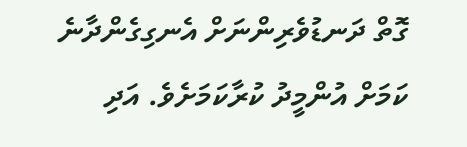ގޮތް ދަނޑުވެރިންނަށް އެނގިގެންދާނެ ކަމަށް އުންމީދު ކުރާކަމަށެވެ. އަދި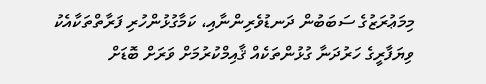މިމަޢުރަޒުގެ ސަބަބުން ދަނޑުވެރިންނާއި، ކަމާގުޅުންހުރި ފަރާތްތަކާއެކު ވިޔަފާރީގެ ހަރުދަނާ ގުޅުންތަކެއް ޤާއިމްކުރުމަށް ވަރަށް ބޮޑަށް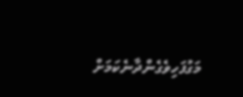މަގުފަހިވެގެންދާނެކަމަށް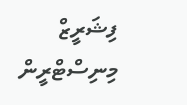ފިޝަރީޒް މިނިސްޓްރީން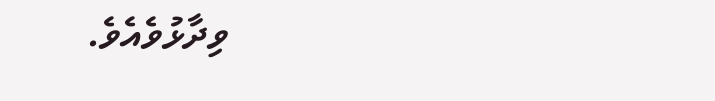ވިދާޅުވެއެވެ.